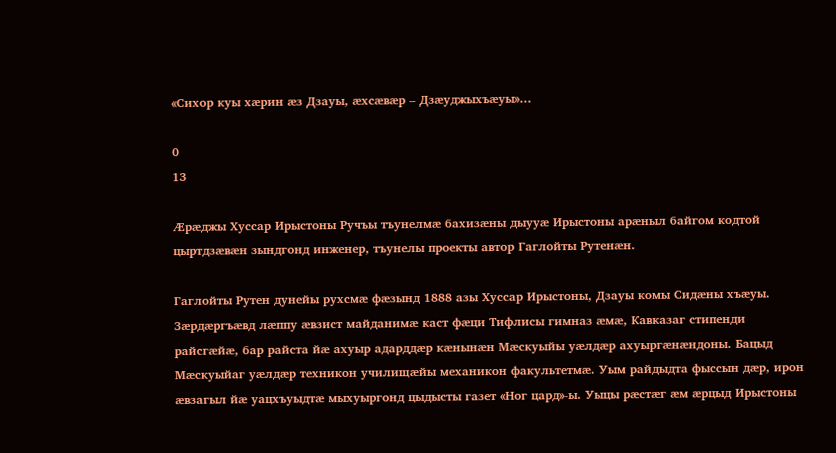«Сихор куы хæрин æз Дзауы, æхсæвæр – Дзæуджыхъæуы»…

0
13

Æрæджы Хуссар Ирыстоны Ручъы тъунелмæ бахизæны дыууæ Ирыстоны арæныл байгом кодтой цыртдзæвæн зындгонд инженер, тъунелы проекты автор Гаглойты Рутенæн.

Гаглойты Рутен дунейы рухсмæ фæзынд 1888 азы Хуссар Ирыстоны, Дзауы комы Сидæны хъæуы. Зæрдæргъæвд лæппу æвзист майданимæ каст фæци Тифлисы гимназ æмæ, Кавказаг стипенди райсгæйæ, бар райста йæ ахуыр адарддæр кæнынæн Мæскуыйы уæлдæр ахуыргæнæндоны. Бацыд Мæскуыйаг уæлдæр техникон училищæйы механикон факультетмæ. Уым райдыдта фыссын дæр, ирон æвзагыл йæ уацхъуыдтæ мыхуыргонд цыдысты газет «Ног цард»-ы. Уыцы рæстæг æм æрцыд Ирыстоны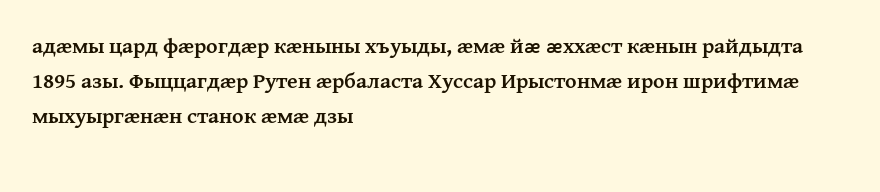адæмы цард фæрогдæр кæныны хъуыды, æмæ йæ æххæст кæнын райдыдта 1895 азы. Фыццагдæр Рутен æрбаласта Хуссар Ирыстонмæ ирон шрифтимæ мыхуыргæнæн станок æмæ дзы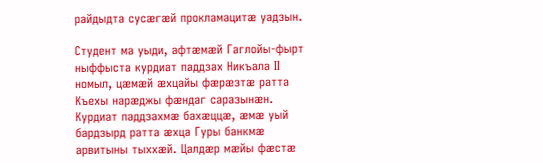райдыдта сусæгæй прокламацитæ уадзын.

Студент ма уыди, афтæмæй Гаглойы-фырт ныффыста курдиат паддзах Никъала II номыл, цæмæй æхцайы фæрæзтæ ратта Къехы нарæджы фæндаг саразынæн. Курдиат паддзахмæ бахæццæ, æмæ уый бардзырд ратта æхца Гуры банкмæ арвитыны тыххæй. Цалдæр мæйы фæстæ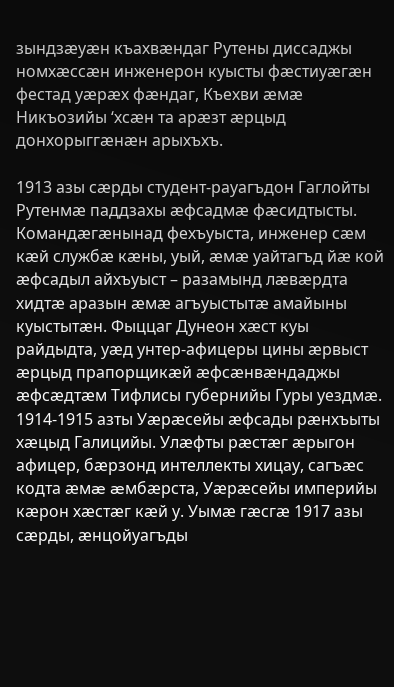зындзæуæн къахвæндаг Рутены диссаджы номхæссæн инженерон куысты фæстиуæгæн фестад уæрæх фæндаг, Къехви æмæ Никъозийы ‘хсæн та арæзт æрцыд донхорыггæнæн арыхъхъ.

1913 азы сæрды студент-рауагъдон Гаглойты Рутенмæ паддзахы æфсадмæ фæсидтысты. Командæгæнынад фехъуыста, инженер сæм кæй службæ кæны, уый, æмæ уайтагъд йæ кой æфсадыл айхъуыст – разамынд лæвæрдта хидтæ аразын æмæ агъуыстытæ амайыны куыстытæн. Фыццаг Дунеон хæст куы райдыдта, уæд унтер-афицеры цины æрвыст æрцыд прапорщикæй æфсæнвæндаджы æфсæдтæм Тифлисы губернийы Гуры уездмæ. 1914-1915 азты Уæрæсейы æфсады рæнхъыты хæцыд Галицийы. Улæфты рæстæг æрыгон афицер, бæрзонд интеллекты хицау, сагъæс кодта æмæ æмбæрста, Уæрæсейы империйы кæрон хæстæг кæй у. Уымæ гæсгæ 1917 азы сæрды, æнцойуагъды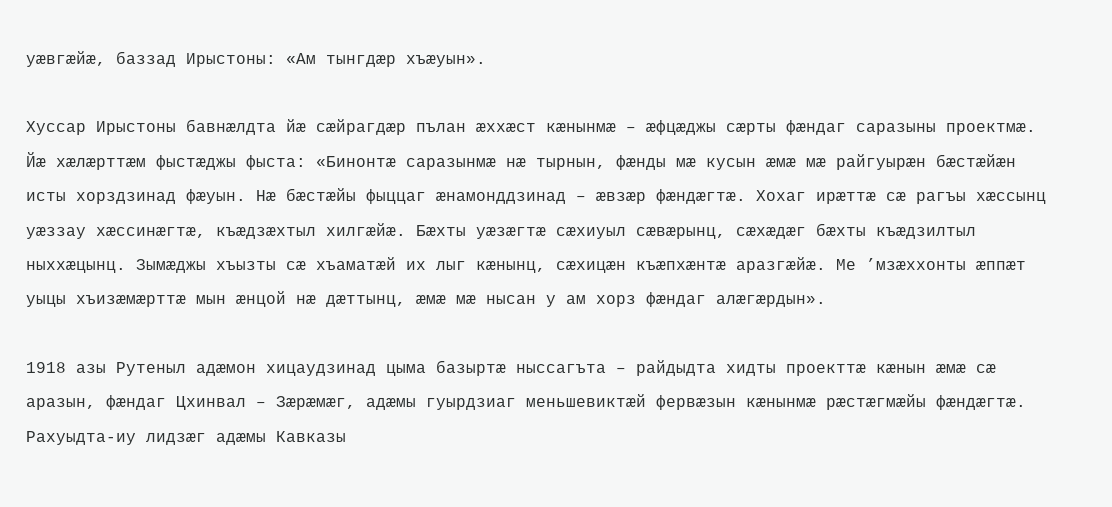уæвгæйæ, баззад Ирыстоны: «Ам тынгдæр хъæуын».

Хуссар Ирыстоны бавнæлдта йæ сæйрагдæр пълан æххæст кæнынмæ – æфцæджы сæрты фæндаг саразыны проектмæ. Йæ хæлæрттæм фыстæджы фыста: «Бинонтæ саразынмæ нæ тырнын, фæнды мæ кусын æмæ мæ райгуырæн бæстæйæн исты хорздзинад фæуын. Нæ бæстæйы фыццаг æнамонддзинад – æвзæр фæндæгтæ. Хохаг ирæттæ сæ рагъы хæссынц уæззау хæссинæгтæ, къæдзæхтыл хилгæйæ. Бæхты уæзæгтæ сæхиуыл сæвæрынц, сæхæдæг бæхты къæдзилтыл ныххæцынц. Зымæджы хъызты сæ хъаматæй их лыг кæнынц, сæхицæн къæпхæнтæ аразгæйæ. Ме ’мзæххонты æппæт уыцы хъизæмæрттæ мын æнцой нæ дæттынц, æмæ мæ нысан у ам хорз фæндаг алæгæрдын».

1918 азы Рутеныл адæмон хицаудзинад цыма базыртæ ныссагъта – райдыдта хидты проекттæ кæнын æмæ сæ аразын, фæндаг Цхинвал – Зæрæмæг, адæмы гуырдзиаг меньшевиктæй фервæзын кæнынмæ рæстæгмæйы фæндæгтæ. Рахуыдта-иу лидзæг адæмы Кавказы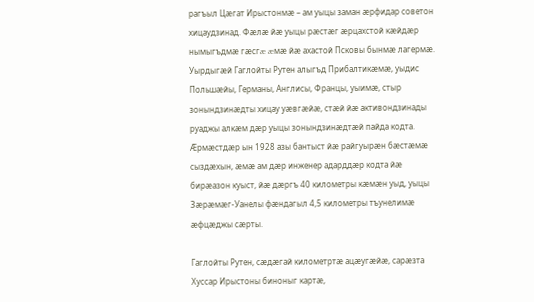рагъыл Цæгат Ирыстонмæ – ам уыцы заман æрфидар советон хицаудзинад. Фæлæ йæ уыцы рæстæг æрцахстой кæйдæр нымыгъдмæ гæсгæ æмæ йæ ахастой Псковы бынмæ лагермæ. Уырдыгæй Гаглойты Рутен алыгъд Прибалтикæмæ, уыдис Польшæйы, Германы, Англисы, Францы, уыимæ, стыр зонындзинæдты хицау уæвгæйæ, стæй йæ активондзинады руаджы алкæм дæр уыцы зонындзинæдтæй пайда кодта. Æрмæстдæр ын 1928 азы бантыст йæ райгуырæн бæстæмæ сыздæхын, æмæ ам дæр инженер адарддæр кодта йæ бирæазон куыст, йæ дæргъ 40 километры кæмæн уыд, уыцы Зæрæмæг-Уанелы фæндагыл 4,5 километры тъунелимæ æфцæджы сæрты.

Гаглойты Рутен, сæдæгай километртæ ацæугæйæ, сарæзта Хуссар Ирыстоны биноныг картæ,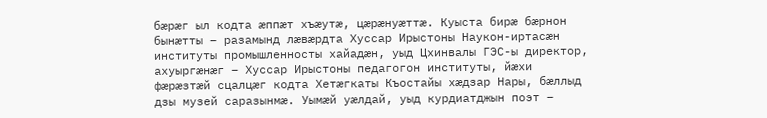бæрæг ыл кодта æппæт хъæутæ, цæрæнуæттæ. Куыста бирæ бæрнон бынæтты – разамынд лæвæрдта Хуссар Ирыстоны Наукон-иртасæн институты промышленносты хайадæн, уыд Цхинвалы ГЭС-ы директор,  ахуыргæнæг – Хуссар Ирыстоны педагогон институты, йæхи фæрæзтæй сцалцæг кодта Хетæгкаты Къостайы хæдзар Нары, бæллыд дзы музей саразынмæ. Уымæй уæлдай, уыд курдиатджын поэт –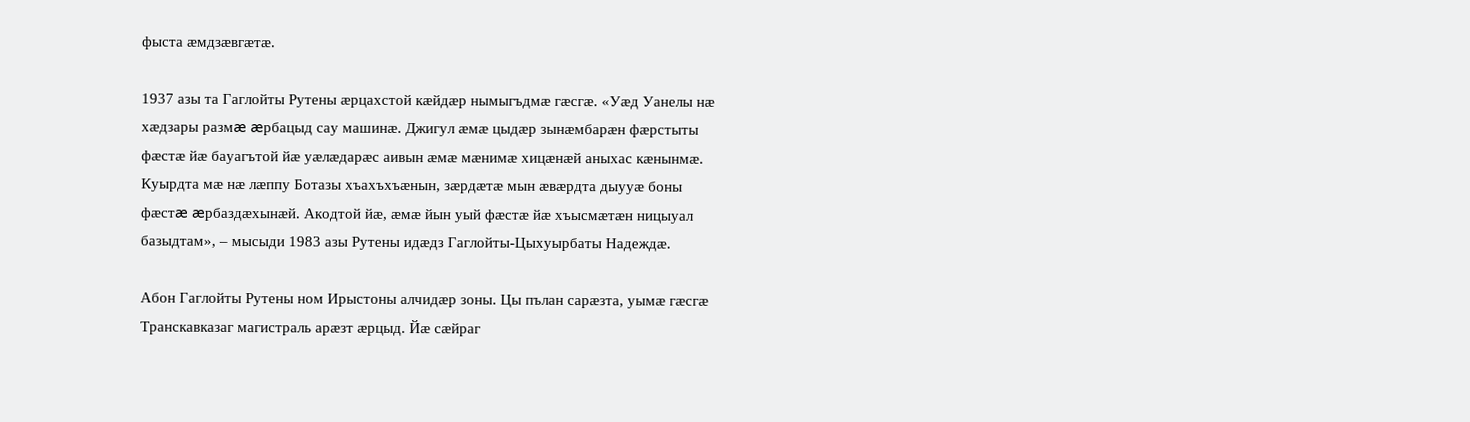фыста æмдзæвгæтæ.

1937 азы та Гаглойты Рутены æрцахстой кæйдæр нымыгъдмæ гæсгæ. «Уæд Уанелы нæ хæдзары размæ æрбацыд сау машинæ. Джигул æмæ цыдæр зынæмбарæн фæрстыты фæстæ йæ бауагътой йæ уæлæдарæс аивын æмæ мæнимæ хицæнæй аныхас кæнынмæ. Куырдта мæ нæ лæппу Ботазы хъахъхъæнын, зæрдæтæ мын æвæрдта дыууæ боны фæстæ æрбаздæхынæй. Акодтой йæ, æмæ йын уый фæстæ йæ хъысмæтæн ницыуал базыдтам», – мысыди 1983 азы Рутены идæдз Гаглойты-Цыхуырбаты Надеждæ.

Абон Гаглойты Рутены ном Ирыстоны алчидæр зоны. Цы пълан сарæзта, уымæ гæсгæ Транскавказаг магистраль арæзт æрцыд. Йæ сæйраг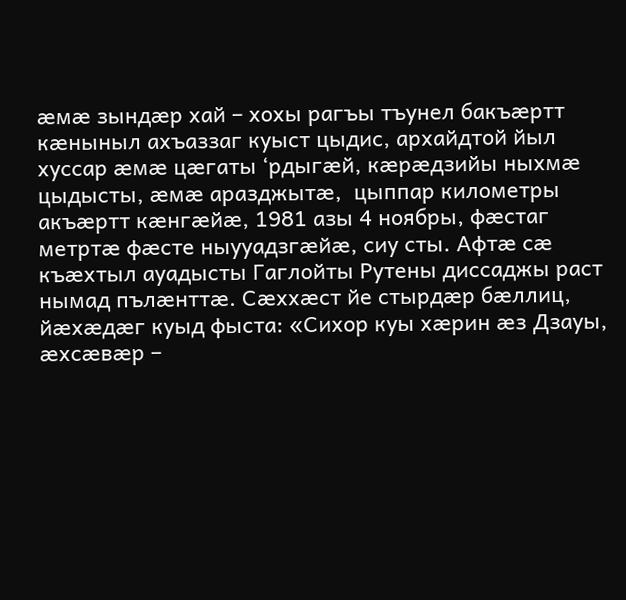æмæ зындæр хай – хохы рагъы тъунел бакъæртт кæныныл ахъаззаг куыст цыдис, архайдтой йыл хуссар æмæ цæгаты ‘рдыгæй, кæрæдзийы ныхмæ цыдысты, æмæ аразджытæ,  цыппар километры акъæртт кæнгæйæ, 1981 азы 4 ноябры, фæстаг метртæ фæсте ныууадзгæйæ, сиу сты. Афтæ сæ къæхтыл ауадысты Гаглойты Рутены диссаджы раст нымад пълæнттæ. Сæххæст йе стырдæр бæллиц, йæхæдæг куыд фыста: «Сихор куы хæрин æз Дзауы, æхсæвæр –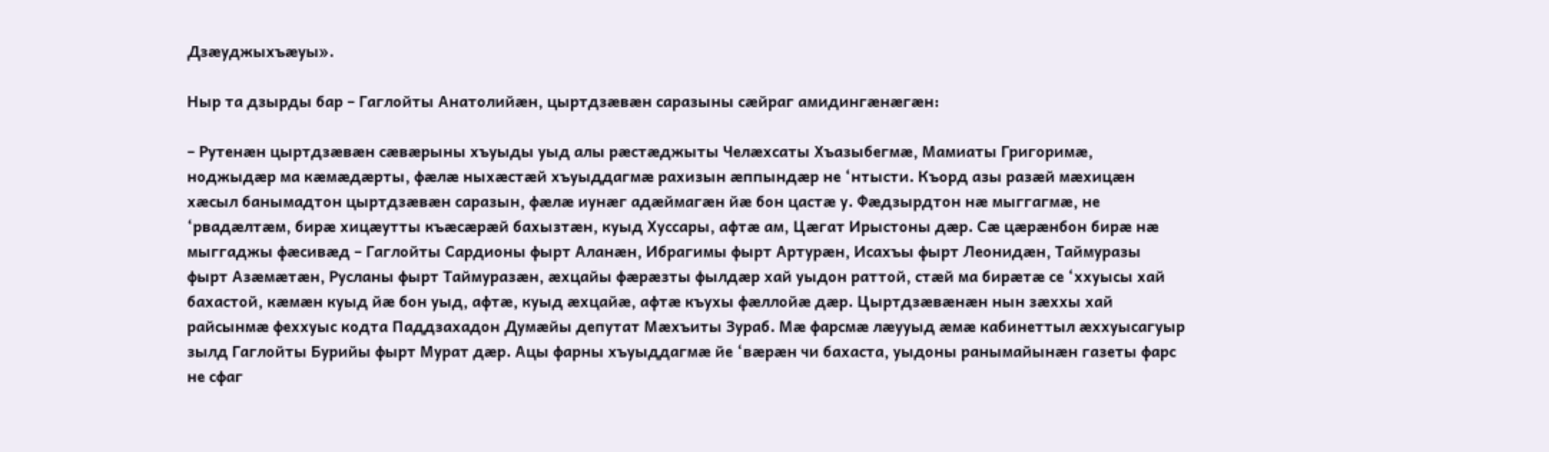Дзæуджыхъæуы».

Ныр та дзырды бар – Гаглойты Анатолийæн, цыртдзæвæн саразыны сæйраг амидингæнæгæн:

– Рутенæн цыртдзæвæн сæвæрыны хъуыды уыд алы рæстæджыты Челæхсаты Хъазыбегмæ, Мамиаты Григоримæ, ноджыдæр ма кæмæдæрты, фæлæ ныхæстæй хъуыддагмæ рахизын æппындæр не ‘нтысти. Къорд азы разæй мæхицæн хæсыл банымадтон цыртдзæвæн саразын, фæлæ иунæг адæймагæн йæ бон цастæ у. Фæдзырдтон нæ мыггагмæ, не ‘рвадæлтæм, бирæ хицæутты къæсæрæй бахызтæн, куыд Хуссары, афтæ ам, Цæгат Ирыстоны дæр. Сæ цæрæнбон бирæ нæ мыггаджы фæсивæд – Гаглойты Сардионы фырт Аланæн, Ибрагимы фырт Артурæн, Исахъы фырт Леонидæн, Таймуразы фырт Азæмæтæн, Русланы фырт Таймуразæн, æхцайы фæрæзты фылдæр хай уыдон раттой, стæй ма бирæтæ се ‘ххуысы хай бахастой, кæмæн куыд йæ бон уыд, афтæ, куыд æхцайæ, афтæ къухы фæллойæ дæр. Цыртдзæвæнæн нын зæххы хай райсынмæ феххуыс кодта Паддзахадон Думæйы депутат Мæхъиты Зураб. Мæ фарсмæ лæууыд æмæ кабинеттыл æххуысагуыр зылд Гаглойты Бурийы фырт Мурат дæр. Ацы фарны хъуыддагмæ йе ‘вæрæн чи бахаста, уыдоны ранымайынæн газеты фарс не сфаг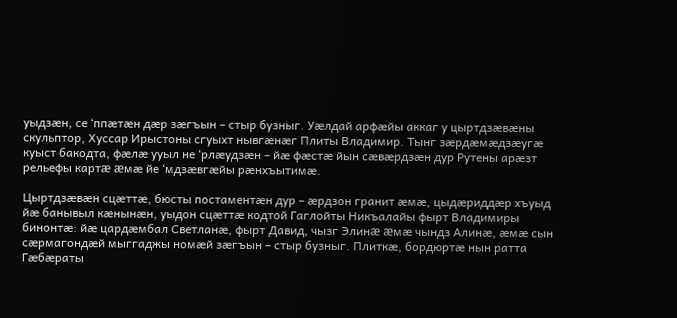уыдзæн, се ‘ппæтæн дæр зæгъын – стыр бузныг. Уæлдай арфæйы аккаг у цыртдзæвæны скульптор, Хуссар Ирыстоны сгуыхт нывгæнæг Плиты Владимир. Тынг зæрдæмæдзæугæ куыст бакодта, фæлæ ууыл не ‘рлæудзæн – йæ фæстæ йын сæвæрдзæн дур Рутены арæзт рельефы картæ æмæ йе ‘мдзæвгæйы рæнхъытимæ.

Цыртдзæвæн сцæттæ, бюсты постаментæн дур – æрдзон гранит æмæ, цыдæриддæр хъуыд йæ банывыл кæнынæн, уыдон сцæттæ кодтой Гаглойты Никъалайы фырт Владимиры бинонтæ: йæ цардæмбал Светланæ, фырт Давид, чызг Элинæ æмæ чындз Алинæ, æмæ сын сæрмагондæй мыггаджы номæй зæгъын – стыр бузныг. Плиткæ, бордюртæ нын ратта Гæбæраты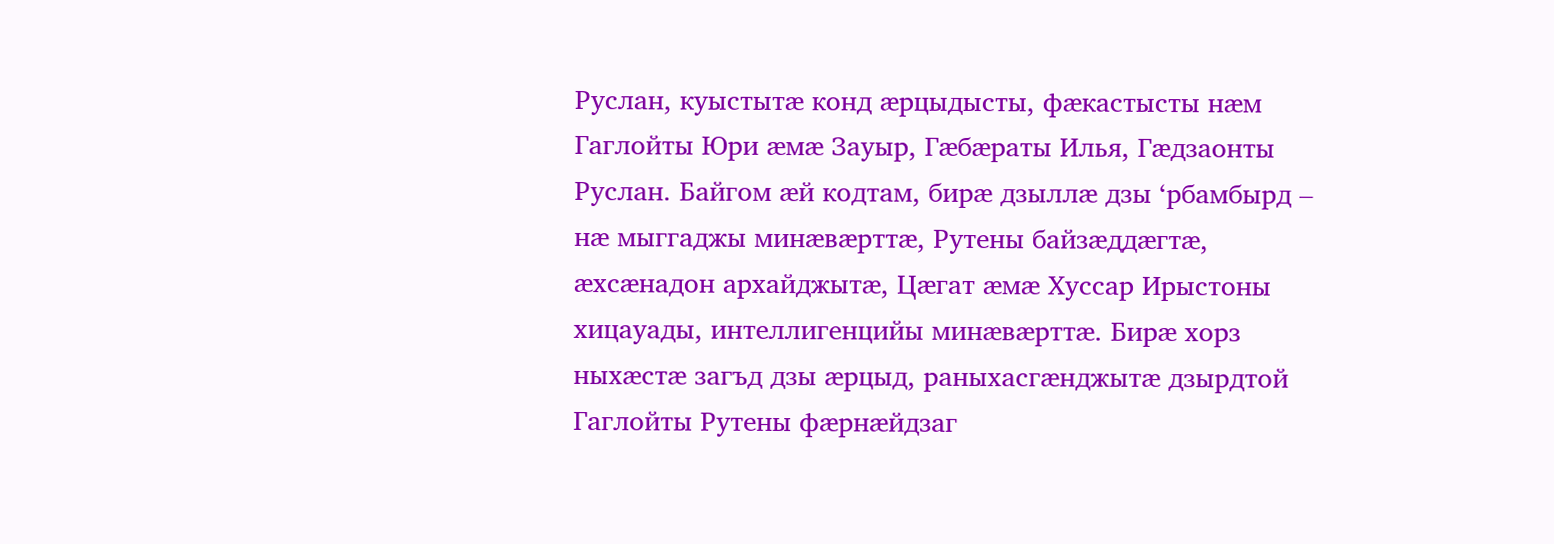Руслан, куыстытæ конд æрцыдысты, фæкастысты нæм Гаглойты Юри æмæ Зауыр, Гæбæраты Илья, Гæдзаонты Руслан. Байгом æй кодтам, бирæ дзыллæ дзы ‘рбамбырд – нæ мыггаджы минæвæрттæ, Рутены байзæддæгтæ, æхсæнадон архайджытæ, Цæгат æмæ Хуссар Ирыстоны хицауады, интеллигенцийы минæвæрттæ. Бирæ хорз ныхæстæ загъд дзы æрцыд, раныхасгæнджытæ дзырдтой Гаглойты Рутены фæрнæйдзаг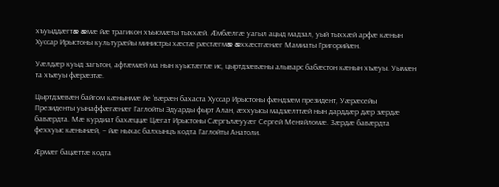хъуыддæгтæ æмæ йæ трагикон хъысмæты тыххæй. Æмбæлгæ уагыл ацыд мадзал, уый тыххæй арфæ кæнын Хуссар Ирыстоны культурæйы министры хæстæ рæстæгмæ æххæстгæнæг Мамиаты Григорийæн.

Уæлдæр куыд загътон, афтæмæй ма нын куыстæгтæ ис, цыртдзæвæны алыварс бабæстон кæнын хъæуы. Уымæн та хъæуы фæрæзтæ.

Цыртдзæвæн байгом кæнынмæ йе ‘вæрæн бахаста Хуссар Ирыстоны фæндзæм президент, Уæрæсейы Президенты уынаффæгæнæг Гаглойты Эдуарды фырт Алан, æххуысы мадзæлттæй нын дарддæр дæр зæрдæ бавæрдта. Мæ курдиат бахæццæ Цæгат Ирыстоны Сæргълæууæг Сергей Меняйломæ. Зæрдæ бавæрдта феххуыс кæнынæй, – йæ ныхас балхынцъ кодта Гаглойты Анатоли.

Æрмæг бацæттæ кодта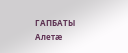ГАПБАТЫ Алетæ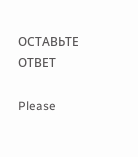ОСТАВЬТЕ ОТВЕТ

Please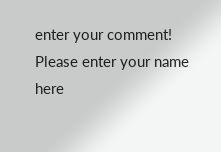enter your comment!
Please enter your name here